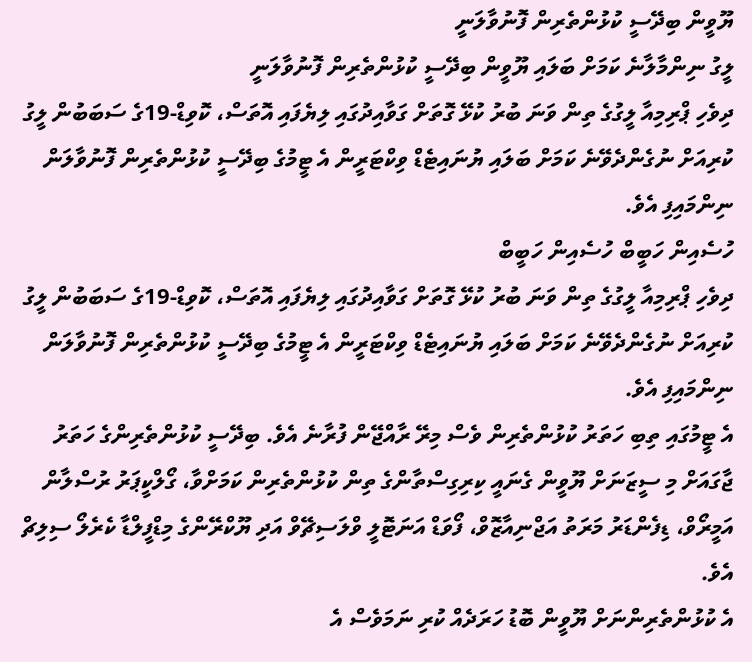ޔޫވީން ބިދޭސީ ކުޅުންތެރިން ފޮނުވާލަނީ
ލީގު ނިންމާލާނެ ކަމަށް ބަލައި ޔޫވީން ބިދޭސީ ކުޅުންތެރިން ފޮނުވާލަނީ
ދިވެހި ޕްރިމިއާ ލީގުގެ ތިން ވަނަ ބުރު ކުޅޭ ގޮތަށް ގަވާއިދުގައި ލިޔެފައި އޮތަސް، ކޮވިޑް-19ގެ ސަބަބުން ލީގު ކުރިއަށް ނުގެންދެވޭނެ ކަމަށް ބަލައި ޔުނައިޓެޑް ވިކްޓަރީން އެ ޓީމުގެ ބިދޭސީ ކުޅުންތެރިން ފޮނުވާލަން ނިންމައިފި އެވެ.
ހުސެއިން ހަބީބް ހުސެއިން ހަބީބް
ދިވެހި ޕްރިމިއާ ލީގުގެ ތިން ވަނަ ބުރު ކުޅޭ ގޮތަށް ގަވާއިދުގައި ލިޔެފައި އޮތަސް، ކޮވިޑް-19ގެ ސަބަބުން ލީގު ކުރިއަށް ނުގެންދެވޭނެ ކަމަށް ބަލައި ޔުނައިޓެޑް ވިކްޓަރީން އެ ޓީމުގެ ބިދޭސީ ކުޅުންތެރިން ފޮނުވާލަން ނިންމައިފި އެވެ.
އެ ޓީމުގައި ތިބި ހަތަރު ކުޅުންތެރިން ވެސް މިރޭ ރާއްޖޭން ފުރާނެ އެވެ. ބިދޭސީ ކުޅުންތެރިންގެ ހަތަރު ޖާގައަށް މި ސީޒަނަށް ޔޫވީން ގެނައީ ކިރިގިސްތާންގެ ތިން ކުޅުންތެރިން ކަމަށްވާ، ގޯލްކީޕަރު ރުސްލާން އަމީރޯވް، ޑިފެންޑަރު މަރަތު އަޖްނިއާޒޮވް، ފޯވަޑް އަނަޓޮލީ ވްލަސިޗޭވް އަދި ޔޫކްރޭންގެ މިޑްފީލްޑާ ކެރެލޯ ސިލިޗް އެވެ.
އެ ކުޅުންތެރިންނަށް ޔޫވީން ބޮޑު ހަރަދެއް ކުރި ނަމަވެސް އެ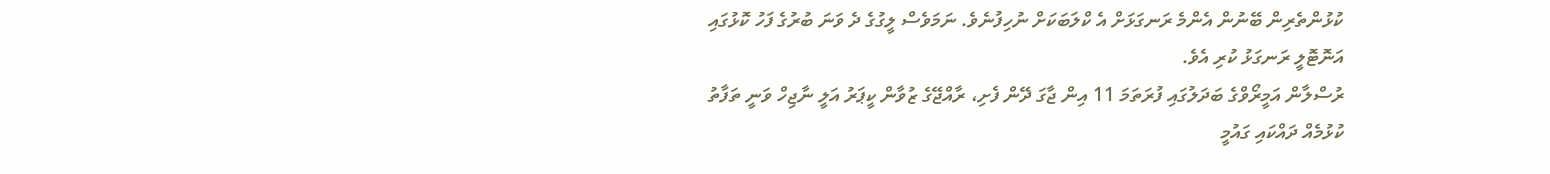ކުޅުންތެރިން ބޭނުން އެންމެ ރަނގަޅަށް އެ ކްލަބަކަށް ނުހިފުނެވެ. ނަމަވެސް ލީގުގެ ދެ ވަނަ ބުރުގެ ފަހު ކޮޅުގައި އަނޮޓޮލީ ރަނގަޅު ކުރި އެވެ.
ރުސްލާން އަމީރޯވްގެ ބަދަލުގައި ފުރަތަމަ 11 އިން ޖާގަ ދޭން ފެށި، ރާއްޖޭގެ ޒުވާން ކީޕަރު އަލީ ނާޖިހް ވަނީ ތަފާތު ކުޅުމެއް ދައްކައި ގައުމީ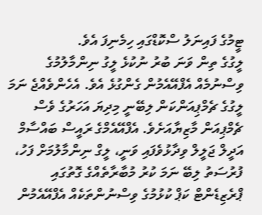ޓީމުގެ ފައިނަލު ސްކޮޑްގައި ހިމެނިފަ އެވެ.
ލީގުގެ ތިން ވަނަ ބުރު ނުކުޅެ ލީގު ނިންމާލުމުގެ ވިސްނުމެއް އެފްއޭއެމުން ގެންގުޅެ އެވެ. އެހެންވެއްޖެ ނަމަ ލީގުގެ ޗެމްޕިއަންކަން ލިބޭނީ މިދިޔަ އަހަރުގެ ވެސް ޗެމްޕިއަން މާޒިޔާއަށެވެ. އެފްއޭއެމްގެ ރައީސް ބައްސާމް އަދީލް ޖަލީލް ވިދާޅުވެފައި ވަނީ، ލީގް ނިންމާލުމަށް ފަހު، ފުރުސަތު ލިބޭ ނަމަ ކުރު މުބާރާތެއްގެ ގޮތުގައި ޕްރެޒިޑެންޓް ކަޕް ކުޅުމުގެ ވިސްނުންތަކެއް އެފްއޭއެމުން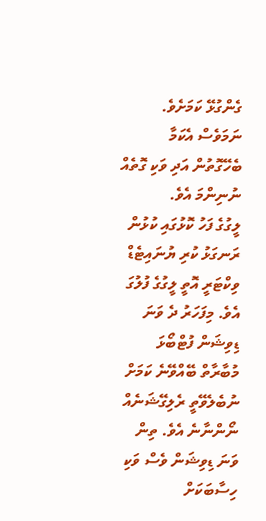ގެންގުޅޭ ކަމަށެވެ. ނަމަވެސް އެކަމާ ބެހޭގޮތުން އަދި ވަކި ގޮތެއް ނުނިންމަ އެވެ.
ލީގުގެ ފަހު ކޮޅުގައި ކުޅުން ރަނގަޅު ކުރި ޔުނައިޓެޑް ވިކްޓަރީ އޮތީ ލީގުގެ ފުލުގަ އެވެ. މިފަހަރު ދެ ވަނަ ޑިވިޝަން ފުޓްބޯޅަ މުބާރާތް ބޭއްވޭނެ ކަމަށް ނުބެލެވޭތީ ރެލިގޭޝަނެއް ނޯންނާނެ އެވެ. ތިން ވަނަ ޑިވިޝަން ވެސް ވަކި ހިސާބަކަށް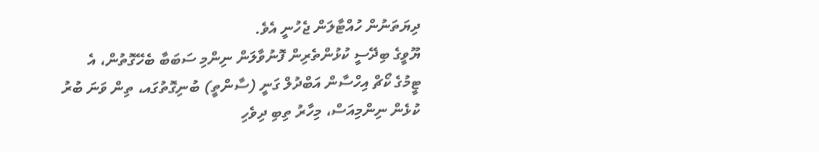ދިޔަތަނުން ހުއްޓާލަން ޖެހުނީ އެވެ.
ޔޫވީގެ ބިދޭސީ ކުޅުންތެރިން ފޮނުވާލަން ނިންމި ސަބަބާ ބެހޭގޮތުން، އެ ޓީމުގެ ކޯޗް އިހްސާން އަބްދުލް ގަނީ (ސާންތީ) ބުނިގޮތުގައ، ތިން ވަނަ ބުރު ކުޅެން ނިންމިއަސް، މިހާރު ތިބި ދިވެހި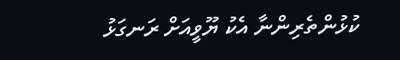ކުޅުންތެރިންނާ އެކު ޔޫވީއަށް ރަނގަޅު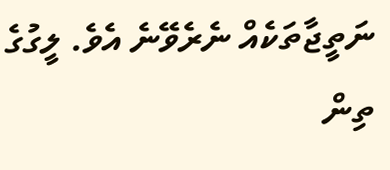ނަތީޖާތަކެއް ނެރެވޭނެ އެވެ. ލީގުގެ ތިން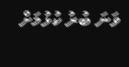ވަނަ ބުރު ކުޅުމަށް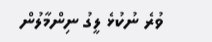ވުރެ ނުކުޅެ ލީގު ނިންމާލުން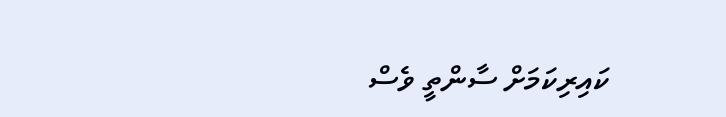ކައިރިކަމަށް ސާންތީ ވެސް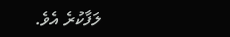ލަފާކުރެ އެވެ.